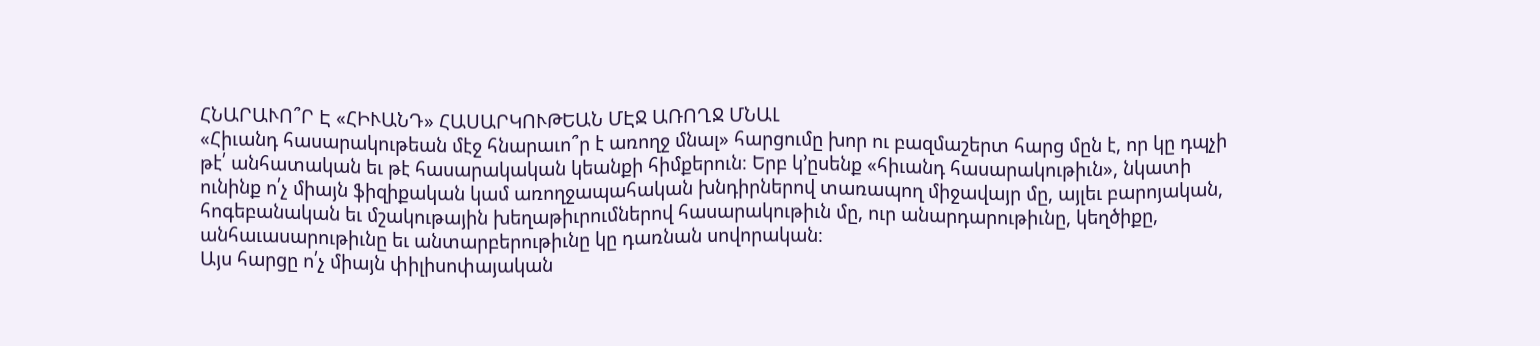ՀՆԱՐԱՒՈ՞Ր Է «ՀԻՒԱՆԴ» ՀԱՍԱՐԿՈՒԹԵԱՆ ՄԷՋ ԱՌՈՂՋ ՄՆԱԼ
«Հիւանդ հասարակութեան մէջ հնարաւո՞ր է առողջ մնալ» հարցումը խոր ու բազմաշերտ հարց մըն է, որ կը դպչի թէ՛ անհատական եւ թէ հասարակական կեանքի հիմքերուն։ Երբ կ՚ըսենք «հիւանդ հասարակութիւն», նկատի ունինք ո՛չ միայն ֆիզիքական կամ առողջապահական խնդիրներով տառապող միջավայր մը, այլեւ բարոյական, հոգեբանական եւ մշակութային խեղաթիւրումներով հասարակութիւն մը, ուր անարդարութիւնը, կեղծիքը, անհաւասարութիւնը եւ անտարբերութիւնը կը դառնան սովորական։
Այս հարցը ո՛չ միայն փիլիսոփայական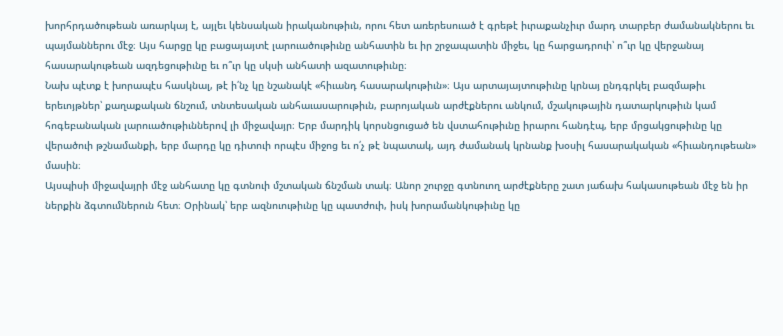խորհրդածութեան առարկայ է, այլեւ կենսական իրականութիւն, որու հետ առերեսուած է գրեթէ իւրաքանչիւր մարդ տարբեր ժամանակներու եւ պայմաններու մէջ։ Այս հարցը կը բացայայտէ լարուածութիւնը անհատին եւ իր շրջապատին միջեւ, կը հարցադրուի՝ ո՞ւր կը վերջանայ հասարակութեան ազդեցութիւնը եւ ո՞ւր կը սկսի անհատի ազատութիւնը։
Նախ պէտք է խորապէս հասկնալ, թէ ի՛նչ կը նշանակէ «հիւանդ հասարակութիւն»։ Այս արտայայտութիւնը կրնայ ընդգրկել բազմաթիւ երեւոյթներ՝ քաղաքական ճնշում, տնտեսական անհաւասարութիւն, բարոյական արժէքներու անկում, մշակութային դատարկութիւն կամ հոգեբանական լարուածութիւններով լի միջավայր։ Երբ մարդիկ կորսնցուցած են վստահութիւնը իրարու հանդէպ, երբ մրցակցութիւնը կը վերածուի թշնամանքի, երբ մարդը կը դիտուի որպէս միջոց եւ ո՛չ թէ նպատակ, այդ ժամանակ կրնանք խօսիլ հասարակական «հիւանդութեան» մասին։
Այսպիսի միջավայրի մէջ անհատը կը գտնուի մշտական ճնշման տակ։ Անոր շուրջը գտնուող արժէքները շատ յաճախ հակասութեան մէջ են իր ներքին ձգտումներուն հետ։ Օրինակ՝ երբ ազնուութիւնը կը պատժուի, իսկ խորամանկութիւնը կը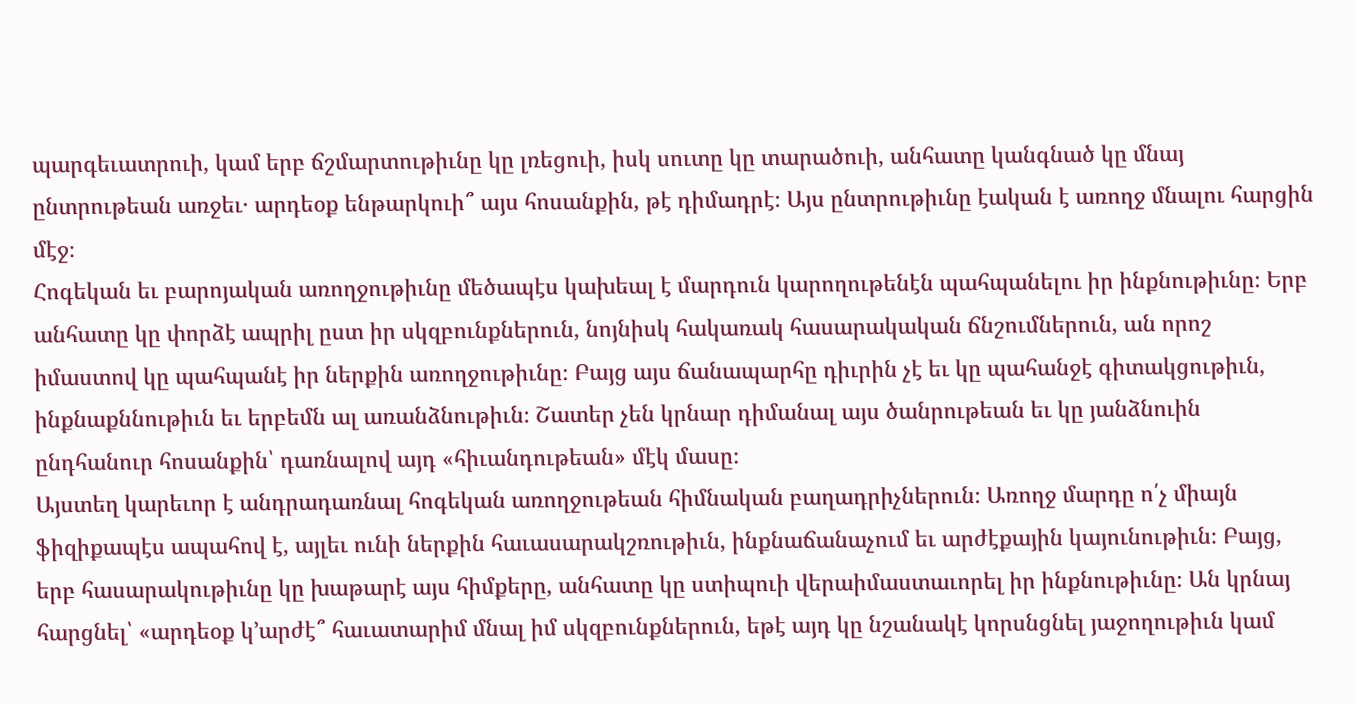պարգեւատրուի, կամ երբ ճշմարտութիւնը կը լռեցուի, իսկ սուտը կը տարածուի, անհատը կանգնած կը մնայ ընտրութեան առջեւ․ արդեօք ենթարկուի՞ այս հոսանքին, թէ դիմադրէ։ Այս ընտրութիւնը էական է առողջ մնալու հարցին մէջ։
Հոգեկան եւ բարոյական առողջութիւնը մեծապէս կախեալ է մարդուն կարողութենէն պահպանելու իր ինքնութիւնը։ Երբ անհատը կը փորձէ ապրիլ ըստ իր սկզբունքներուն, նոյնիսկ հակառակ հասարակական ճնշումներուն, ան որոշ իմաստով կը պահպանէ իր ներքին առողջութիւնը։ Բայց այս ճանապարհը դիւրին չէ եւ կը պահանջէ գիտակցութիւն, ինքնաքննութիւն եւ երբեմն ալ առանձնութիւն։ Շատեր չեն կրնար դիմանալ այս ծանրութեան եւ կը յանձնուին ընդհանուր հոսանքին՝ դառնալով այդ «հիւանդութեան» մէկ մասը։
Այստեղ կարեւոր է անդրադառնալ հոգեկան առողջութեան հիմնական բաղադրիչներուն։ Առողջ մարդը ո՛չ միայն ֆիզիքապէս ապահով է, այլեւ ունի ներքին հաւասարակշռութիւն, ինքնաճանաչում եւ արժէքային կայունութիւն։ Բայց, երբ հասարակութիւնը կը խաթարէ այս հիմքերը, անհատը կը ստիպուի վերաիմաստաւորել իր ինքնութիւնը։ Ան կրնայ հարցնել՝ «արդեօք կ՚արժէ՞ հաւատարիմ մնալ իմ սկզբունքներուն, եթէ այդ կը նշանակէ կորսնցնել յաջողութիւն կամ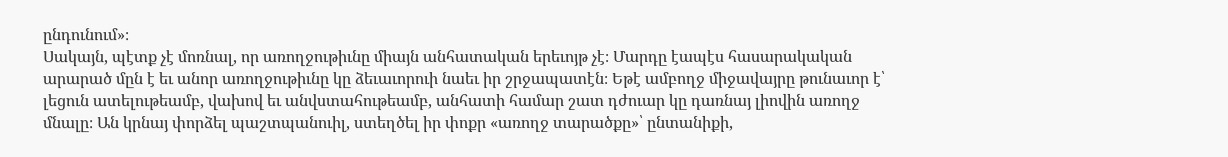ընդունում»։
Սակայն, պէտք չէ մոռնալ, որ առողջութիւնը միայն անհատական երեւոյթ չէ։ Մարդը էապէս հասարակական արարած մըն է եւ անոր առողջութիւնը կը ձեւաւորուի նաեւ իր շրջապատէն։ Եթէ ամբողջ միջավայրը թունաւոր է՝ լեցուն ատելութեամբ, վախով եւ անվստահութեամբ, անհատի համար շատ դժուար կը դառնայ լիովին առողջ մնալը։ Ան կրնայ փորձել պաշտպանուիլ, ստեղծել իր փոքր «առողջ տարածքը»՝ ընտանիքի,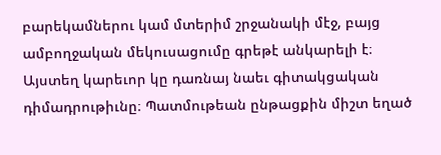բարեկամներու կամ մտերիմ շրջանակի մէջ, բայց ամբողջական մեկուսացումը գրեթէ անկարելի է։
Այստեղ կարեւոր կը դառնայ նաեւ գիտակցական դիմադրութիւնը։ Պատմութեան ընթացքին միշտ եղած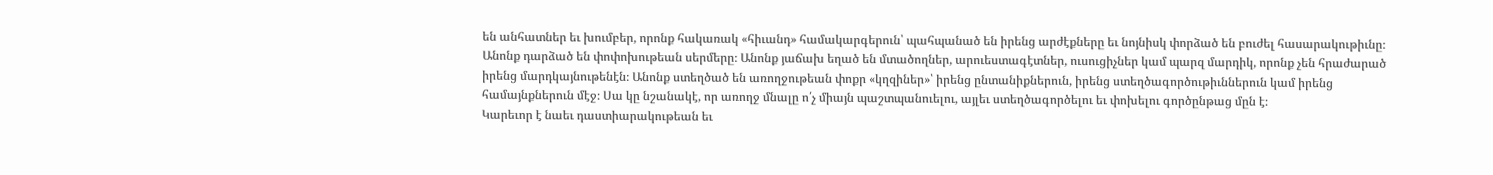են անհատներ եւ խումբեր, որոնք հակառակ «հիւանդ» համակարգերուն՝ պահպանած են իրենց արժէքները եւ նոյնիսկ փորձած են բուժել հասարակութիւնը։ Անոնք դարձած են փոփոխութեան սերմերը։ Անոնք յաճախ եղած են մտածողներ, արուեստագէտներ, ուսուցիչներ կամ պարզ մարդիկ, որոնք չեն հրաժարած իրենց մարդկայնութենէն։ Անոնք ստեղծած են առողջութեան փոքր «կղզիներ»՝ իրենց ընտանիքներուն, իրենց ստեղծագործութիւններուն կամ իրենց համայնքներուն մէջ։ Սա կը նշանակէ, որ առողջ մնալը ո՛չ միայն պաշտպանուելու, այլեւ ստեղծագործելու եւ փոխելու գործընթաց մըն է։
Կարեւոր է նաեւ դաստիարակութեան եւ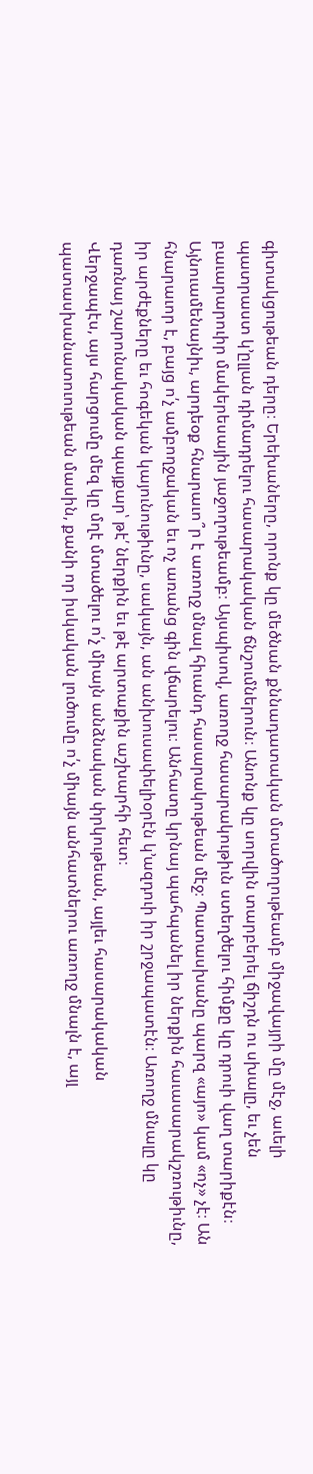գիտակցութեան դերը։ Երեխաները, որոնք կը մեծնան քննադատական մտածողութեամբ միջավայրի մը մէջ, աւելի պատրաստ կ՚ըլլան դիմադրելու հասարակական ճնշումներուն։ Անոնք կը սորվին տարբերել ճիշդն ու սխալը, եւ չեն բաւարարուիր մակերեսային յաջողութեամբ։ Այսպիսով, առողջ հասարակութիւն ստեղծելու հիմքը կը դրուի վաղ տարիքէն։
Այնուամենայնիւ, արդեօք հնարաւո՞ր է առողջ մնալ հիւանդ հասարակութեան մէջ։ Պատասխանը պարզ «այո» կամ «ոչ» չէ։ Ան հնարաւոր է, բայց ո՛չ ամբողջական եւ ոչ առանց գին վճարելու։ Անհատը կրնայ պահպանել իր ներքին հաւասարակշռութիւնը, իր արժէքները եւ հոգեկան կայունութիւնը, սակայն, ան անխուսափելիօրէն կ՚ազդուի իր շրջապատէն։ Առողջ մնալը կը դառնայ շարունակական պայքար՝ թէ՛ ներքին եւ թէ արտաքին աշխարհի հետ։
Վերջապէս, այս հարցումը մեզ կը մղէ մտածելու ո՛չ միայն անձնական փրկութեան, այլեւ հասարակական պատասխանատուութեան մասին, քանի որ իսկական լուծումը ո՛չ միայն անհատներու առողջ մնալն է, այլ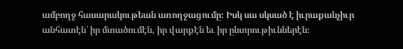ամբողջ հասարակութեան առողջացումը։ Իսկ սա սկսած է իւրաքանչիւր անհատէն՝ իր մտածումէն, իր վարքէն եւ իր ընտրութիւններէն։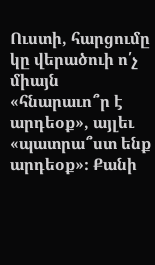Ուստի, հարցումը կը վերածուի ո՛չ միայն «հնարաւո՞ր է արդեօք», այլեւ «պատրա՞ստ ենք արդեօք»։ Քանի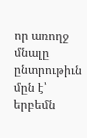որ առողջ մնալը ընտրութիւն մըն է՝ երբեմն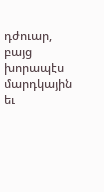դժուար, բայց խորապէս մարդկային եւ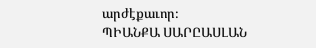արժէքաւոր։
ՊԻԱՆՔԱ ՍԱՐԸԱՍԼԱՆ